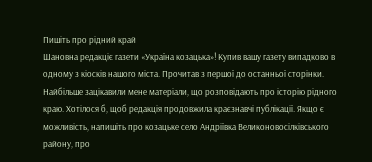Пишіть про рідний край
Шановна редакціє газети «Україна козацька»! Купив вашу газету випадково в одному з кіосків нашого міста. Прочитав з першої до останньої сторінки. Найбільше зацікавили мене матеріали, що розповідають про історію рідного краю. Хотілося б, щоб редакція продовжила краєзнавчі публікації. Якщо є можливість, напишіть про козацьке село Андріївка Великоновосілківського району, про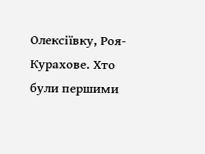Олексіївку, Роя-Курахове. Хто були першими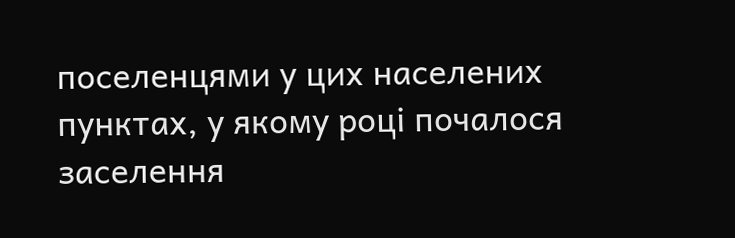поселенцями у цих населених пунктах, у якому році почалося заселення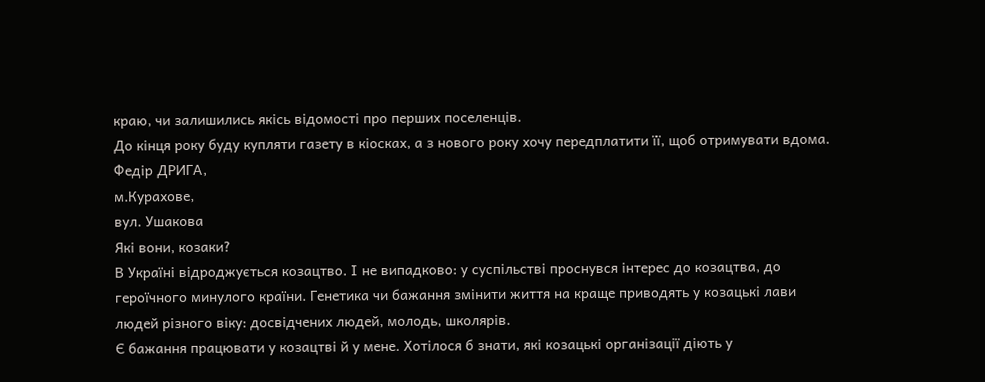краю, чи залишились якісь відомості про перших поселенців.
До кінця року буду купляти газету в кіосках, а з нового року хочу передплатити її, щоб отримувати вдома.
Федір ДРИГА,
м.Курахове,
вул. Ушакова
Які вони, козаки?
В Україні відроджується козацтво. І не випадково: у суспільстві проснувся інтерес до козацтва, до героїчного минулого країни. Генетика чи бажання змінити життя на краще приводять у козацькі лави людей різного віку: досвідчених людей, молодь, школярів.
Є бажання працювати у козацтві й у мене. Хотілося б знати, які козацькі організації діють у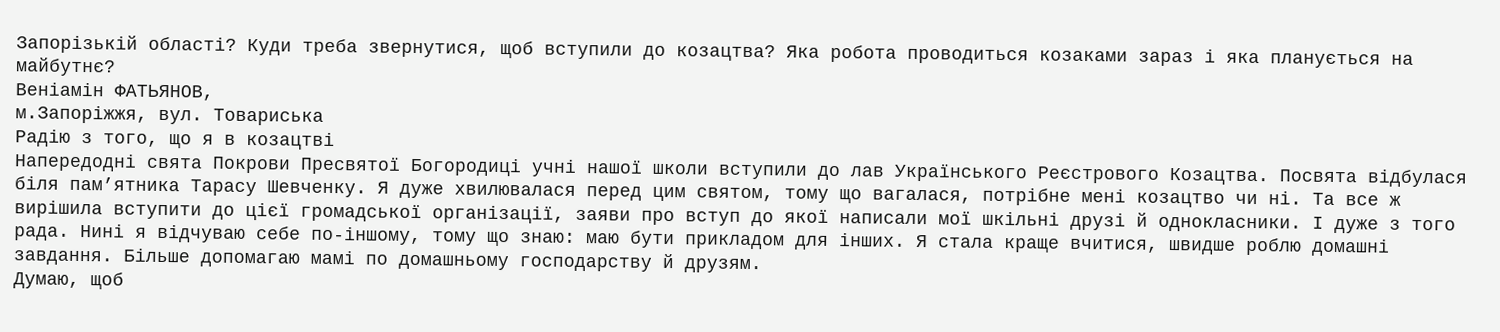Запорізькій області? Куди треба звернутися, щоб вступили до козацтва? Яка робота проводиться козаками зараз і яка планується на майбутнє?
Веніамін ФАТЬЯНОВ,
м.Запоріжжя, вул. Товариська
Радію з того, що я в козацтві
Напередодні свята Покрови Пресвятої Богородиці учні нашої школи вступили до лав Українського Реєстрового Козацтва. Посвята відбулася біля пам’ятника Тарасу Шевченку. Я дуже хвилювалася перед цим святом, тому що вагалася, потрібне мені козацтво чи ні. Та все ж вирішила вступити до цієї громадської організації, заяви про вступ до якої написали мої шкільні друзі й однокласники. І дуже з того рада. Нині я відчуваю себе по-іншому, тому що знаю: маю бути прикладом для інших. Я стала краще вчитися, швидше роблю домашні завдання. Більше допомагаю мамі по домашньому господарству й друзям.
Думаю, щоб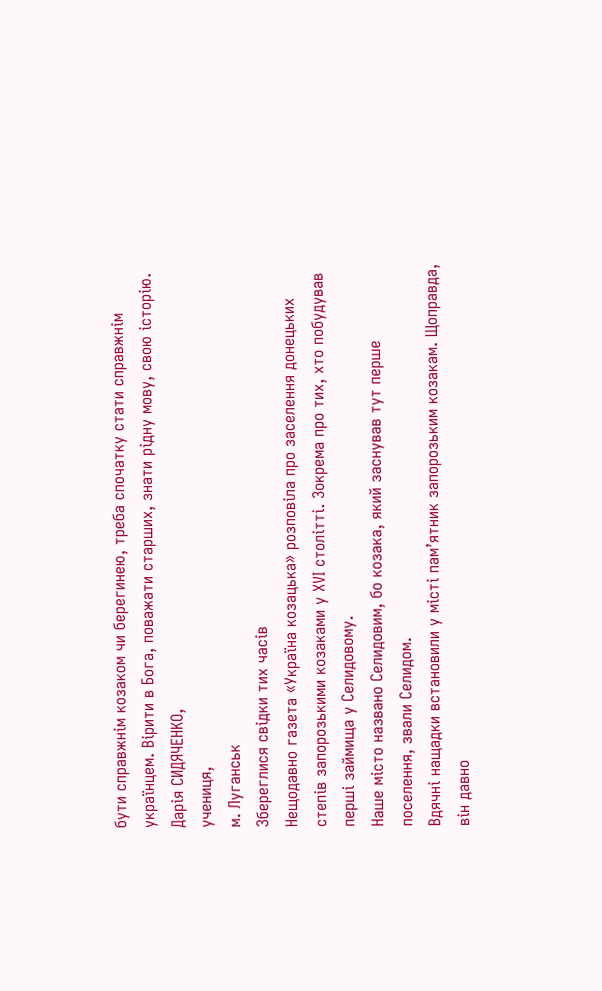бути справжнім козаком чи берегинею, треба спочатку стати справжнім українцем. Вірити в Бога, поважати старших, знати рідну мову, свою історію.
Дарія СИДЯЧЕНКО,
учениця,
м. Луганськ
Збереглися свідки тих часів
Нещодавно газета «Україна козацька» розповіла про заселення донецьких степів запорозькими козаками у ХVI столітті. Зокрема про тих, хто побудував перші займища у Селидовому.
Наше місто названо Селидовим, бо козака, який заснував тут перше поселення, звали Селидом.
Вдячні нащадки встановили у місті пам’ятник запорозьким козакам. Щоправда, він давно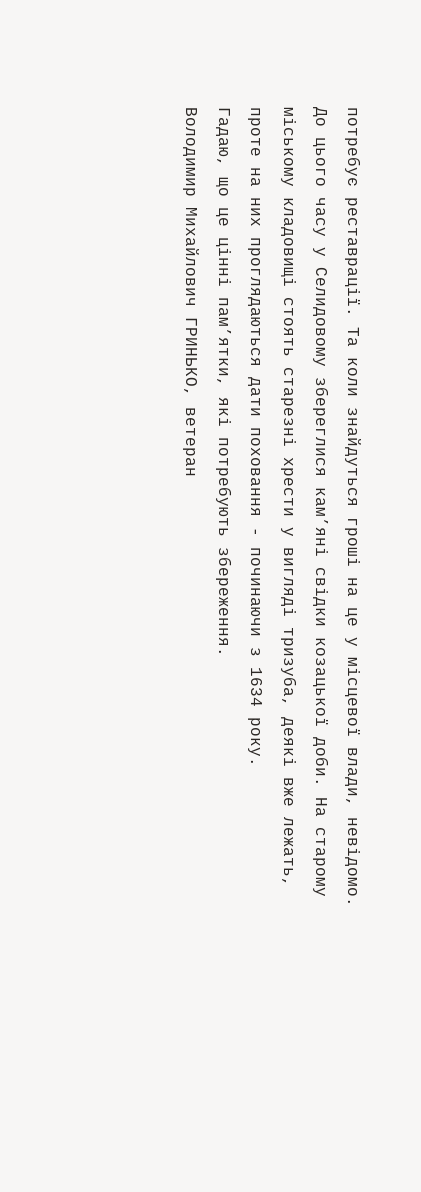потребує реставрації. Та коли знайдуться гроші на це у місцевої влади, невідомо.
До цього часу у Селидовому збереглися кам’яні свідки козацької доби. На старому міському кладовищі стоять старезні хрести у вигляді тризуба, деякі вже лежать, проте на них проглядаються дати поховання - починаючи з 1634 року.
Гадаю, що це цінні пам’ятки, які потребують збереження.
Володимир Михайлович ГРИНЬКО, ветеран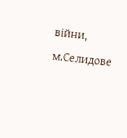війни, м.Селидове